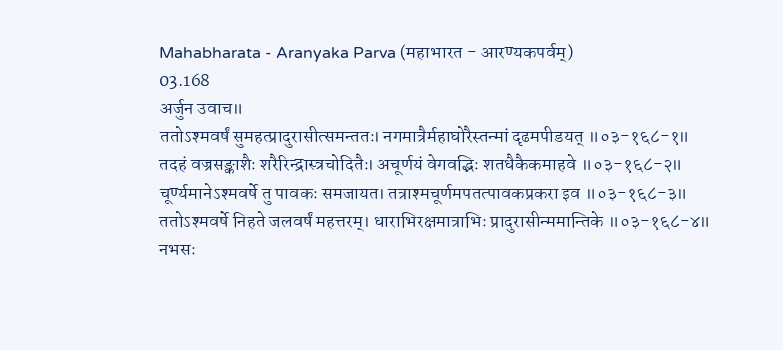Mahabharata - Aranyaka Parva (महाभारत - आरण्यकपर्वम्)
03.168
अर्जुन उवाच॥
ततोऽश्मवर्षं सुमहत्प्रादुरासीत्समन्ततः। नगमात्रैर्महाघोरैस्तन्मां दृढमपीडयत् ॥०३-१६८-१॥
तदहं वज्रसङ्काशैः शरैरिन्द्रास्त्रचोदितैः। अचूर्णयं वेगवद्भिः शतधैकैकमाहवे ॥०३-१६८-२॥
चूर्ण्यमानेऽश्मवर्षे तु पावकः समजायत। तत्राश्मचूर्णमपतत्पावकप्रकरा इव ॥०३-१६८-३॥
ततोऽश्मवर्षे निहते जलवर्षं महत्तरम्। धाराभिरक्षमात्राभिः प्रादुरासीन्ममान्तिके ॥०३-१६८-४॥
नभसः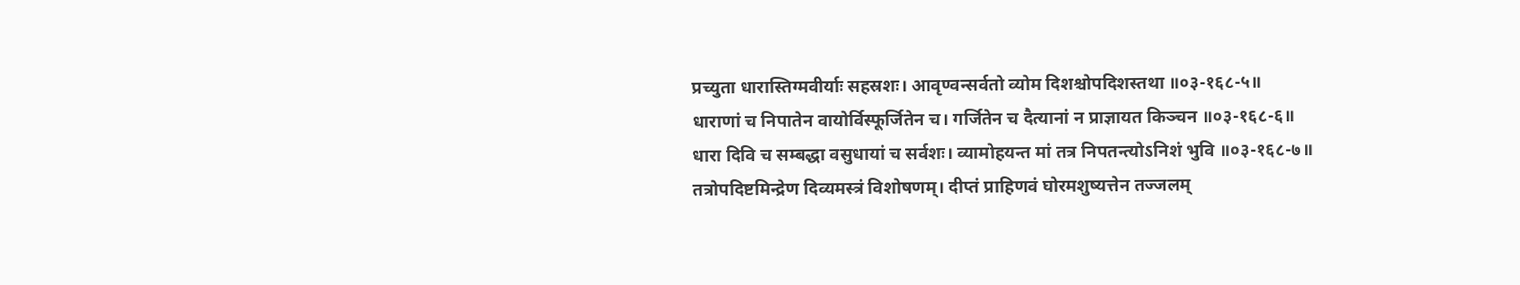प्रच्युता धारास्तिग्मवीर्याः सहस्रशः। आवृण्वन्सर्वतो व्योम दिशश्चोपदिशस्तथा ॥०३-१६८-५॥
धाराणां च निपातेन वायोर्विस्फूर्जितेन च। गर्जितेन च दैत्यानां न प्राज्ञायत किञ्चन ॥०३-१६८-६॥
धारा दिवि च सम्बद्धा वसुधायां च सर्वशः। व्यामोहयन्त मां तत्र निपतन्त्योऽनिशं भुवि ॥०३-१६८-७॥
तत्रोपदिष्टमिन्द्रेण दिव्यमस्त्रं विशोषणम्। दीप्तं प्राहिणवं घोरमशुष्यत्तेन तज्जलम्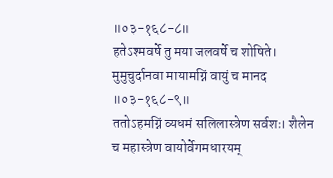॥०३-१६८-८॥
हतेऽश्मवर्षे तु मया जलवर्षे च शोषिते। मुमुचुर्दानवा मायामग्निं वायुं च मानद ॥०३-१६८-९॥
ततोऽहमग्निं व्यधमं सलिलास्त्रेण सर्वशः। शैलेन च महास्त्रेण वायोर्वेगमधारयम्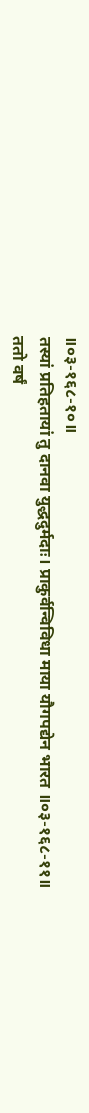॥०३-१६८-१०॥
तस्यां प्रतिहतायां तु दानवा युद्धदुर्मदाः। प्राकुर्वन्विविधा माया यौगपद्येन भारत ॥०३-१६८-११॥
ततो वर्षं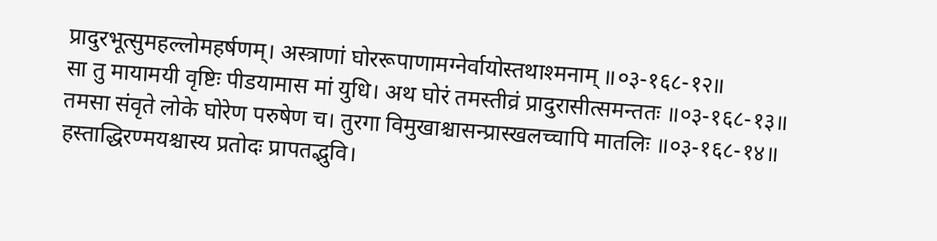प्रादुरभूत्सुमहल्लोमहर्षणम्। अस्त्राणां घोररूपाणामग्नेर्वायोस्तथाश्मनाम् ॥०३-१६८-१२॥
सा तु मायामयी वृष्टिः पीडयामास मां युधि। अथ घोरं तमस्तीव्रं प्रादुरासीत्समन्ततः ॥०३-१६८-१३॥
तमसा संवृते लोके घोरेण परुषेण च। तुरगा विमुखाश्चासन्प्रास्खलच्चापि मातलिः ॥०३-१६८-१४॥
हस्ताद्धिरण्मयश्चास्य प्रतोदः प्रापतद्भुवि।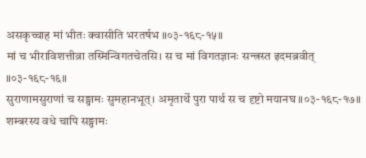असकृच्चाह मां भीतः क्वासीति भरतर्षभ ॥०३-१६८-१५॥
मां च भीराविशत्तीव्रा तस्मिन्विगतचेतसि। स च मां विगतज्ञानः सन्त्रस्त इदमब्रवीत् ॥०३-१६८-१६॥
सुराणामसुराणां च सङ्ग्रामः सुमहानभूत्। अमृतार्थे पुरा पार्थ स च दृष्टो मयानघ ॥०३-१६८-१७॥
शम्बरस्य वधे चापि सङ्ग्रामः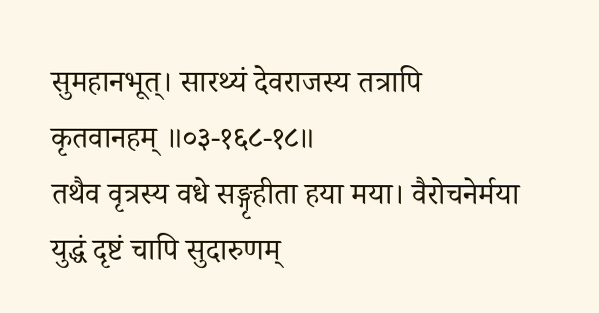सुमहानभूत्। सारथ्यं देवराजस्य तत्रापि कृतवानहम् ॥०३-१६८-१८॥
तथैव वृत्रस्य वधे सङ्गृहीता हया मया। वैरोचनेर्मया युद्धं दृष्टं चापि सुदारुणम्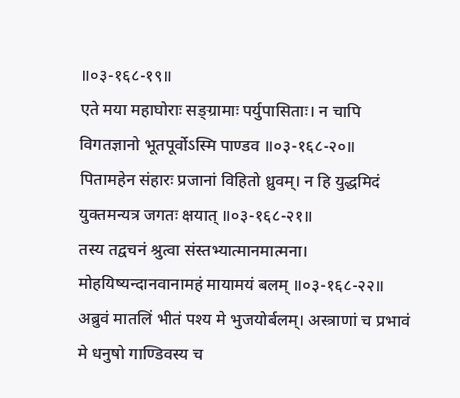॥०३-१६८-१९॥
एते मया महाघोराः सङ्ग्रामाः पर्युपासिताः। न चापि विगतज्ञानो भूतपूर्वोऽस्मि पाण्डव ॥०३-१६८-२०॥
पितामहेन संहारः प्रजानां विहितो ध्रुवम्। न हि युद्धमिदं युक्तमन्यत्र जगतः क्षयात् ॥०३-१६८-२१॥
तस्य तद्वचनं श्रुत्वा संस्तभ्यात्मानमात्मना। मोहयिष्यन्दानवानामहं मायामयं बलम् ॥०३-१६८-२२॥
अब्रुवं मातलिं भीतं पश्य मे भुजयोर्बलम्। अस्त्राणां च प्रभावं मे धनुषो गाण्डिवस्य च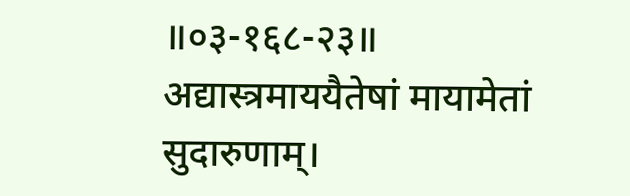॥०३-१६८-२३॥
अद्यास्त्रमाययैतेषां मायामेतां सुदारुणाम्।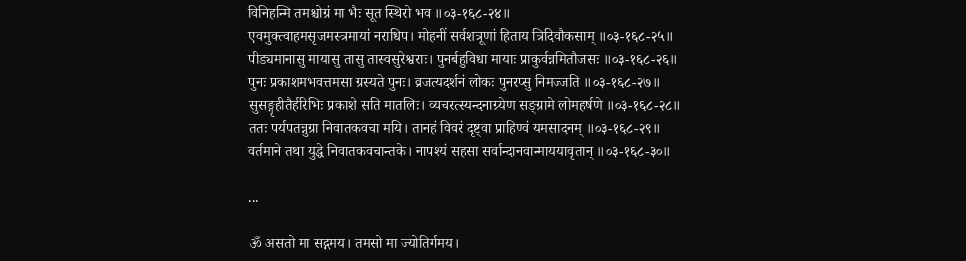विनिहन्मि तमश्चोग्रं मा भैः सूत स्थिरो भव ॥०३-१६८-२४॥
एवमुक्त्वाहमसृजमस्त्रमायां नराधिप। मोहनीं सर्वशत्रूणां हिताय त्रिदिवौकसाम् ॥०३-१६८-२५॥
पीड्यमानासु मायासु तासु तास्वसुरेश्वराः। पुनर्बहुविधा मायाः प्राकुर्वन्नमितौजसः ॥०३-१६८-२६॥
पुनः प्रकाशमभवत्तमसा ग्रस्यते पुनः। व्रजत्यदर्शनं लोकः पुनरप्सु निमज्जति ॥०३-१६८-२७॥
सुसङ्गृहीतैर्हरिभिः प्रकाशे सति मातलिः। व्यचरत्स्यन्दनाग्र्येण सङ्ग्रामे लोमहर्षणे ॥०३-१६८-२८॥
ततः पर्यपतन्नुग्रा निवातकवचा मयि। तानहं विवरं दृष्ट्वा प्राहिण्वं यमसादनम् ॥०३-१६८-२९॥
वर्तमाने तथा युद्धे निवातकवचान्तके। नापश्यं सहसा सर्वान्दानवान्माययावृतान् ॥०३-१६८-३०॥

...

ॐ असतो मा सद्गमय। तमसो मा ज्योतिर्गमय।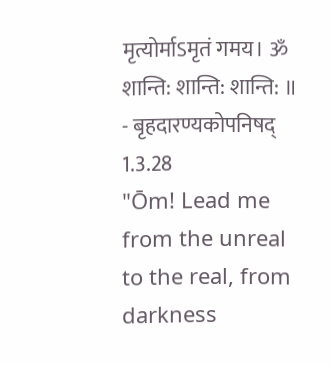मृत्योर्माऽमृतं गमय। ॐ शान्ति: शान्ति: शान्ति: ॥ - बृहदारण्यकोपनिषद् 1.3.28
"Ōm! Lead me from the unreal to the real, from darkness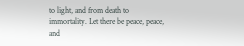to light, and from death to immortality. Let there be peace, peace, and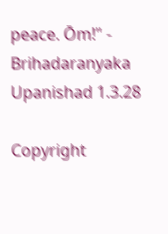peace. Ōm!" - Brihadaranyaka Upanishad 1.3.28

Copyright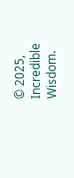© 2025, Incredible Wisdom.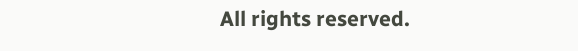All rights reserved.